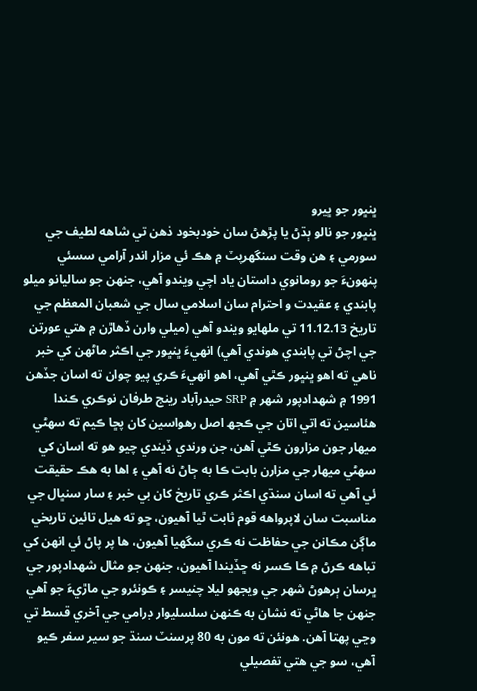ڀنڀور جو ڀيرو
ڀنڀور جو نالو ٻڌڻ يا پڙهڻ سان خودبخود ذهن تي شاهه لطيف جي سورمي ۽ هن وقت سنگهرپٽ ۾ هڪ ئي مزار اندر آرامي سسئي پنهونءَ جو رومانوي داستان ياد اچي ويندو آهي، جنهن جو ساليانو ميلو پابندي ۽ عقيدت و احترام سان اسلامي سال جي شعبان المعظم جي تاريخ 11.12.13 تي ملهايو ويندو آهي (ميلي وارن ڏهاڙن ۾ هتي عورتن جي اچڻ تي پابندي هوندي آهي) انهيءَ ڀنڀور جي اڪثر ماڻهن کي خبر ناهي ته اهو ڀنڀور ڪٿي آهي، اهو انهيءَ ڪري پيو چوان ته اسان جڏهن 1991 ۾ شهدادپور شهر ۾ SRP حيدرآباد رينج طرفان نوڪري ڪندا هئاسين ته اتي اتان جي ڪجھ اصل رهواسين کان پڇا ڪيم ته سهڻي ميهار جون مزارون ڪٿي آهن، جن ورندي ڏيندي چيو هو ته اسان کي سهڻي ميهار جي مزارن بابت ڪا به ڄاڻ نه آهي ۽ اها به هڪ حقيقت ئي آهي ته اسان سنڌي اڪثر ڪري تاريخ کان بي خبر ۽ سار سنڀال جي مناسبت سان لاپرواهه قوم ثابت ٿيا آهيون، ڇو ته هيل تائين تاريخي ماڳن مڪانن جي حفاظت نه ڪري سگهيا آهيون، ها پر پاڻ ئي انهن کي تباهه ڪرڻ ۾ ڪا ڪسر نه ڇڏيندا آهيون، جنهن جو مثال شهدادپور جي ڀرسان ٻرهوڻ شهر جي ويجهو ليلا چنيسر ۽ ڪونئرو جي ماڙيءَ جو آهي جنهن جا هاڻي ته نشان به ڪنهن سلسليوار ڊرامي جي آخري قسط تي وڃي پهتا آهن. هونئن ته مون به 80 پرسنٽ سنڌ جو سير سفر ڪيو آهي، سو جي هتي تفصيلي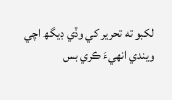لکبو ته تحرير کي وڏي ڊيگھ اچي ويندي انهيءَ ڪري بس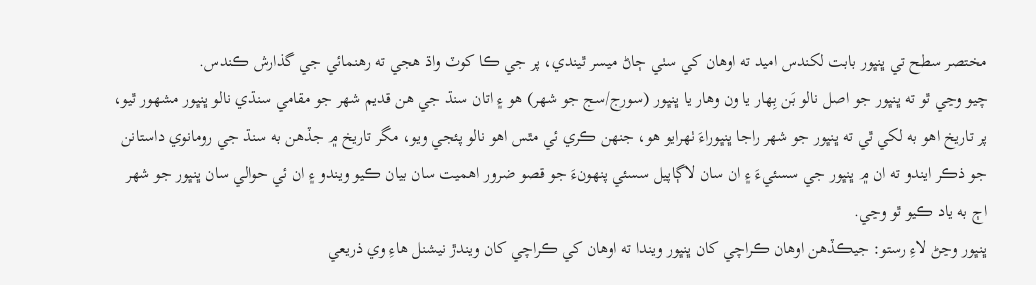مختصر سطح تي ڀنڀور بابت لکندس اميد ته اوهان کي سٺي ڄاڻ ميسر ٿيندي، پر جي ڪا کوٽ واڌ هجي ته رهنمائي جي گذارش ڪندس.
چيو وڃي ٿو ته ڀنڀور جو اصل نالو بَن بِهار يا ون وھار يا ڀنڀور (سورج/سج جو شهر) هو ۽ اتان سنڌ جي هن قديم شهر جو مقامي سنڌي نالو ڀنڀور مشهور ٿيو، پر تاريخ اهو به لکي ٿي ته ڀنڀور جو شهر راجا ڀنڀوراءَ ٺهرايو هو، جنهن ڪري ئي مٿس اهو نالو پئجي ويو، مگر تاريخ ۾ جڏھن به سنڌ جي رومانوي داستانن جو ذڪر ايندو ته ان ۾ ڀنڀور جي سسئيءَ ۽ ان سان لاڳاپيل سسئي پنهونءَ جو قصو ضرور اھميت سان بيان ڪيو ويندو ۽ ان ئي حوالي سان ڀنڀور جو شهر اڄ به ياد ڪيو ٿو وڃي.
ڀنڀور وڃڻ لاءِ رستو: جيڪڏهن اوهان ڪراچي کان ڀنڀور ويندا ته اوهان کي ڪراچي کان ويندڙ نيشنل ھاءِ وي ذريعي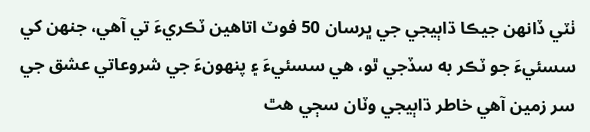ٺٽي ڏانهن جيڪا ڌاٻيجي جي ڀرسان 50 فوٽ اتاھين ٽڪريءَ تي آھي، جنهن کي سسئيءَ جو ٽڪر به سڏجي ٿو، ھي سسئيءَ ۽ پنهونءَ جي شروعاتي عشق جي سر زمين آھي خاطر ڌاٻيجي وٽان سڄي هٿ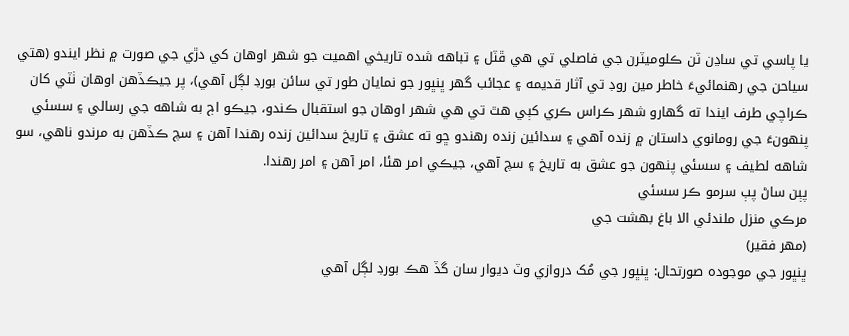يا پاسي تي ساڍن ٽن ڪلوميٽرن جي فاصلي تي هي ڦٽل ۽ تباهه شده تاريخي اهميت جو شهر اوهان کي دڙي جي صورت ۾ نظر ايندو (هتي سياحن جي رهنمائيءَ خاطر مين روڊ تي آثار قديمه ۽ عجائب گهر ڀنڀور جو نمايان طور تي سائن بورڊ لڳل آهي)، پر جيڪڏهن اوهان ٺٽي کان ڪراچي طرف ايندا ته گهارو شهر ڪراس ڪري کٻي هٿ تي هي شهر اوهان جو استقبال ڪندو، جيڪو اڄ به شاهه جي رسالي ۽ سسئي پنهونءَ جي رومانوي داستان ۾ زنده آهي ۽ سدائين زنده رهندو ڇو ته عشق ۽ تاريخ سدائين زنده رهندا آهن ۽ سچ ڪڏهن به مرندو ناهي، سو شاهه لطيف ۽ سسئي پنهون جو عشق به تاريخ ۽ سچ آهي، جيڪي امر هئا، امر آهن ۽ امر رهندا.
پٻن ساڻ پٻ سرمو ڪر سسئي
مرڪي منزل ملندئي الا باغ بهشت جي
(مهر فقير)
ڀنڀور جي موجوده صورتحال: ڀنڀور جي مُک دروازي وٽ ديوار سان گڏ هڪ بورڊ لڳل آهي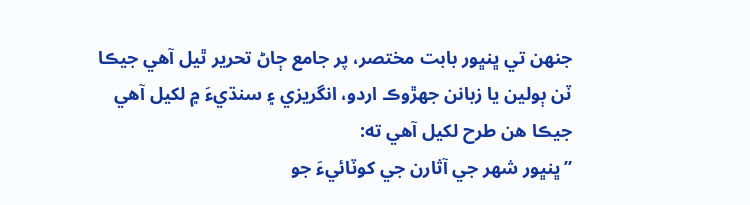جنهن تي ڀنڀور بابت مختصر، پر جامع ڄاڻ تحرير ٿيل آهي جيڪا ٽن ٻولين يا زبانن جهڙوڪ اردو، انگريزي ۽ سنڌيءَ ۾ لکيل آهي جيڪا هن طرح لکيل آهي ته:
”ڀنڀور شهر جي آثارن جي کوٽائيءَ جو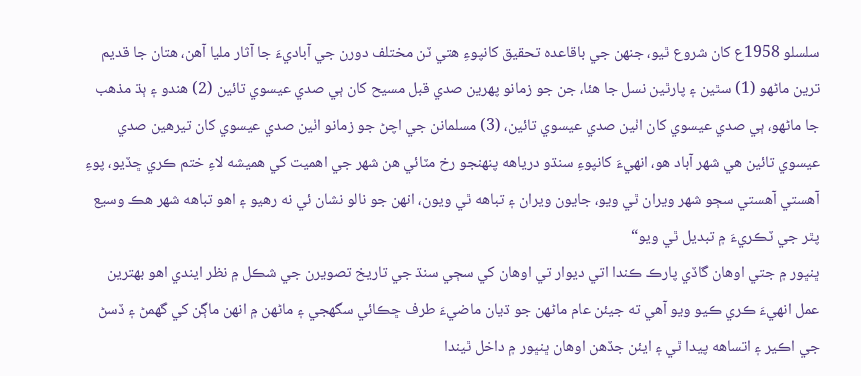سلسلو 1958ع کان شروع ٿيو، جنهن جي باقاعده تحقيق کانپوءِ هتي ٽن مختلف دورن جي آباديءَ جا آثار مليا آهن، هتان جا قديم ترين ماڻهو (1) سٿين ۽ پارٿين نسل جا هئا، جن جو زمانو پهرين صدي قبل مسيح کان ٻي صدي عيسوي تائين (2) هندو ۽ ٻڌ مذهب جا ماڻهو، ٻي صدي عيسوي کان اٺين صدي عيسوي تائين، (3) مسلمانن جي اچڻ جو زمانو اٺين صدي عيسوي کان تيرهين صدي عيسوي تائين هي شهر آباد هو، انهيءَ کانپوءِ سنڌو درياهه پنهنجو رخ مٽائي هن شهر جي اهميت کي هميشه لاءِ ختم ڪري ڇڏيو، پوءِ آهستي آهستي سڄو شهر ويران ٿي ويو، جايون ويران ۽ تباهه ٿي ويون، انهن جو نالو نشان ئي نه رهيو ۽ اهو تباهه شهر هڪ وسيع پٿر جي ٽڪريءَ ۾ تبديل ٿي ويو“
ڀنڀور ۾ جتي اوهان گاڏي پارڪ ڪندا اتي ديوار تي اوهان کي سڄي سنڌ جي تاريخ تصويرن جي شڪل ۾ نظر ايندي اهو بهترين عمل انهيءَ ڪري ڪيو ويو آهي ته جيئن عام ماڻهن جو ڌيان ماضيءَ طرف ڇڪائي سگهجي ۽ ماڻهن ۾ انهن ماڳن کي گهمڻ ۽ ڏسڻ جي اڪير ۽ اتساهه پيدا ٿي ۽ ايئن جڏهن اوهان ڀنڀور ۾ داخل ٿيندا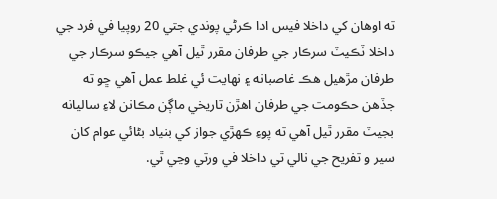ته اوهان کي داخلا فيس ادا ڪرڻي پوندي جتي 20 روپيا في فرد جي داخلا ٽڪيٽ سرڪار جي طرفان مقرر ٿيل آهي جيڪو سرڪار جي طرفان مڙهيل هڪ غاصبانه ۽ نهايت ئي غلط عمل آهي ڇو ته جڏهن حڪومت جي طرفان اهڙن تاريخي ماڳن مڪانن لاءِ ساليانه بجيٽ مقرر ٿيل آهي ته پوءِ ڪهڙي جواز کي بنياد بڻائي عوام کان سير و تفريح جي نالي تي داخلا في ورتي وڃي ٿي.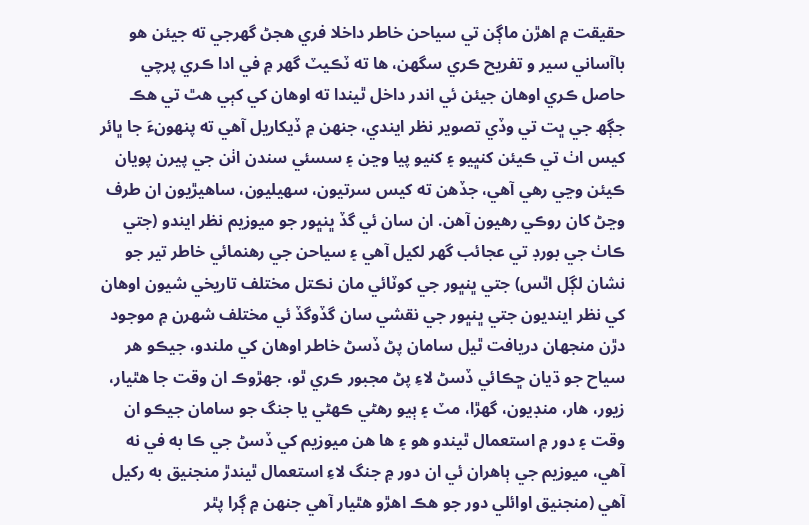حقيقت ۾ اهڙن ماڳن تي سياحن خاطر داخلا فري هجڻ گهرجي ته جيئن هو باآساني سير و تفريح ڪري سگهن، ها ته ٽڪيٽ گهر ۾ في ادا ڪري پرچي حاصل ڪري اوهان جيئن ئي اندر داخل ٿيندا ته اوهان کي کٻي هٿ تي هڪ جڳھ جي ڀت تي وڏي تصوير نظر ايندي، جنهن ۾ ڏيکاريل آهي ته پنهونءَ جا ڀائر کيس اٺ تي ڪيئن کنڀيو ۽ کنيو پيا وڃن ۽ سسئي سندن اٺن جي پيرن پويان ڪيئن وڃي رهي آهي، جڏهن ته کيس سرتيون، سهيليون، ساهيڙيون ان طرف وڃڻ کان روڪي رهيون آهن. ان سان ئي گڏ ڀنڀور جو ميوزيم نظر ايندو (جتي ڪاٺ جي بورڊ تي عجائب گهر لکيل آهي ۽ سياحن جي رهنمائي خاطر تير جو نشان لڳل اٿس) جتي ڀنڀور جي کوٽائي مان نڪتل مختلف تاريخي شيون اوهان کي نظر اينديون جتي ڀنڀور جي نقشي سان گڏوگڏ ئي مختلف شهرن ۾ موجود دڙن منجهان دريافت ٿيل سامان پڻ ڏسڻ خاطر اوهان کي ملندو، جيڪو هر سياح جو ڌيان ڇڪائي ڏسڻ لاءِ پڻ مجبور ڪري ٿو، جهڙوڪ ان وقت جا هٿيار، زيور، هار، منڊيون، گهڙا، مٽ ۽ ٻيو رهڻي ڪهڻي يا جنگ جو سامان جيڪو ان وقت ۽ دور ۾ استعمال ٿيندو هو ۽ ها هن ميوزيم کي ڏسڻ جي ڪا به في نه آهي، ميوزيم جي ٻاهران ئي ان دور ۾ جنگ لاءِ استعمال ٿيندڙ منجنيق به رکيل آهي (منجنيق اوائلي دور جو هڪ اهڙو هٿيار آهي جنهن ۾ ڳرا پٿر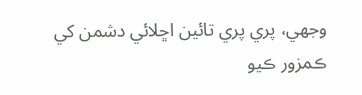وجهي، پري پري تائين اڇلائي دشمن کي ڪمزور ڪيو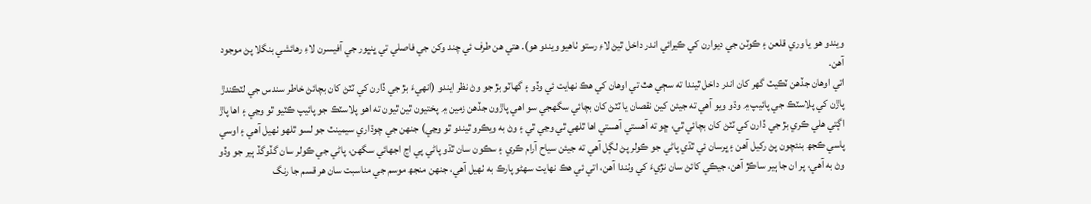ويندو هو يا وري قلعن ۽ ڪوٽن جي ديوارن کي ڪيرائي اندر داخل ٿيڻ لاءِ رستو ٺاهيو ويندو هو). هتي هن طرف ئي چند وکن جي فاصلي تي ڀنڀور جي آفيسرن لاءِ رهائشي بنگلا پڻ موجود آهن.
اتي اوهان جڏهن ٽڪيٽ گهر کان اندر داخل ٿيندا ته سڄي هٿ تي اوهان کي هڪ نهايت ئي وڏو ۽ گهاٽو بڙ جو وڻ نظر ايندو (انهيءَ بڙ جي ڏارن کي ٽٽڻ کان بچائڻ خاطر سندس جي لٽڪندڙ پاڙن کي پلاسٽڪ جي پائيپ ۾ وڌو ويو آهي ته جيئن کين نقصان يا ٽٽڻ کان بچائي سگهجي سو اهي پاڙون جڏهن زمين ۾ پختيون ٿين ٿيون ته اهو پلاسٽڪ جو پائيپ ڪٽيو ٿو وڃي ۽ اها پاڙ اڳتي هلي ڪري بڙ جي ڏارن کي ٽٽڻ کان بچائي ٿي، ڇو ته آهستي آهستي اها ٿلهي ٿي وڃي ٿي ۽ وڻ به ويڪرو ٿيندو ٿو وڃي) جنهن جي چوڌاري سيمينٽ جو لسو ٿلهو ٺهيل آهي ۽ اوسي پاسي ڪجھ بنئچون پڻ رکيل آهن ۽ ڀرسان ئي ٿڌي پاڻي جو ڪولر پڻ لڳل آهي ته جيئن سياح آرام ڪري ۽ سڪون سان ٿڌو پاڻي پي اڃ اجهائي سگهن، پاڻي جي ڪولر سان گڏوگڏ ٻير جو وڏو وڻ به آهي، پر ان جا ٻير ساڪڙ آهن، جيڪي کائڻ سان نڙيءَ کي وٺندا آهن، اتي ئي هڪ نهايت سهڻو پارڪ به ٺهيل آهي، جنهن منجھ موسم جي مناسبت سان هر قسم جا رنگ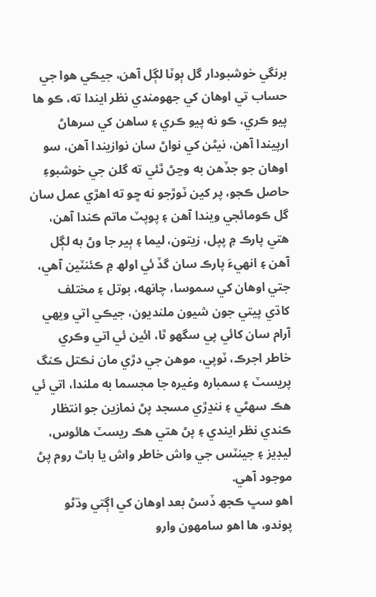برنگي خوشبودار گل ٻوٽا لڳل آهن، جيڪي هوا جي حساب تي اوهان کي جهومندي نظر ايندا ته، ڪو ها پيو ڪري، ڪو نه پيو ڪري ۽ ساهن کي سرهاڻ ارپيندا آهن، نيڻن کي نواڻ سان نوازيندا آهن، سو اوهان جو جڏهن به وڃڻ ٿئي ته گلن جي خوشبوءِ حاصل ڪجو، پر کين ٽوڙجو نه ڇو ته اهڙي عمل سان گل ڪومائجي ويندا آهن ۽ پوپٽ ماتم ڪندا آهن، هتي پارڪ ۾ پپل، زيتون، ليما ۽ ٻير جا وڻ به لڳل آهن ۽ انهيءَ پارڪ سان گڏ ئي اولھ ۾ ڪئنٽين آهي، جتي اوهان کي سموسا، چانهه، بوتل ۽ مختلف کاڌي پيتي جون شيون ملنديون، جيڪي اتي ويهي آرام سان کائي پي سگهو ٿا، ائين ئي اتي وڪري خاطر اجرڪ، ٽوپي، موهن جي دڙي مان نڪتل ڪنگ پريسٽ ۽ سمباره وغيره جا مجسما به ملندا، اتي ئي هڪ سهڻي ۽ ننڍڙي مسجد پڻ نمازين جو انتظار ڪندي نظر ايندي ۽ پڻ هتي هڪ ريسٽ هائوس، ليڊيز ۽ جينٽس جي واش خاطر واش يا باٿ روم پڻ موجود آهي.
اهو سڀ ڪجھ ڏسڻ بعد اوهان کي اڳتي وڌڻو پوندو، ها اهو سامهون وارو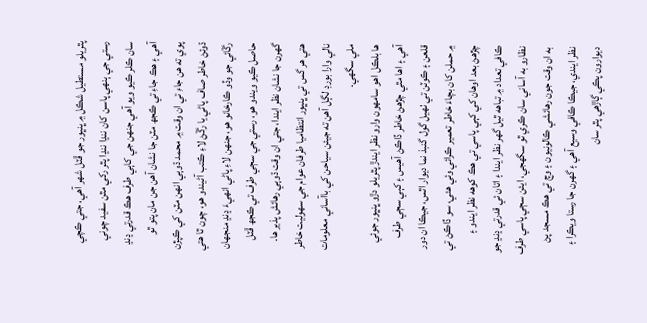پٿريلو مستطيل شڪل ۾ ڀنڀور جو ڦٽل شهر آهي، جتي ڪچي رستي جي ٻنهي پاسن کان ننڍا ننڍا پٿر رکي مٿن سفيد چوني سان ڪلر ڪيو ويو آهي جنهن جي کاٻي طرف هڪ قدرتي ڍنڍ آهي ۽ هڪ جاءِ تي ڪجھ مٽن جا نشان آهن جن مان پتو ٿو پوي ته هن جاءِ تي ان وقت ۾ محمد ڌوٻي انهن مٽن کي ڪپڙن ڌوئڻ خاطر صاف پاڻي يا رڱڻ لاءِ ڪتب آڻيندو هو، چون ٿا هتي رڱائي جو وڏو ڪارخانو هو، جنهن لاءِ پاڻي انهيءَ ڍنڍ منجهان حاصل ڪيو ويندو هو، رستي جي سڄي طرف تي ڪجھ ڦٽل گهرن جا نشان نظر ايندا، جتي ان وقت ڌوٻي رهائش پذير ها. هتي هر گس تي ڀنڀور انتظاميا طرفان عوام جي سهوليت خاطر نالي وارا بورڊ لڳل آهن ته جيئن سياحن کي باآساني معلومات ملي سگهي.
ها بلڪل اهو سامهون وارو نظر ايندڙ پٿريلو دڙو ڀنڀور جوئي آهي ۽ اها مٿي چڙهڻ خاطر ڏاڪڻ آهيس ۽ کٻي سڄي طرف قلعن ۽ ڪوٽن تي ٺهيل گول گنبذ نما ديوار اٿس، جيڪا ان دور ۾ حملن کان بچاءَ خاطر تعمير ڪرائي وئي هئي، سو ڏاڪڻ تي چڙهڻ بعد اوهان کي کٻي پاسي تي هڪ کوهه نظر ايندو ۽ ڪافي تعداد ۾ تباهه ٿيل گهر نظر ايندا ۽ اتان ئي قدرتي ڍنڍ جو نظارو به آساني سان ڪري ٿو سگهجي، ايئن سڄي پاسي طرف به ان وقت جون رهائشي ڪالونيون ۽ وچ تي هڪ مسجد پڻ نظر ايندي، جيڪا ڪافي وسيع آهي ۽ گهرن جا رستا ويڪرا ۽ ديوارون پڪي ڳاڙهي پٿر سان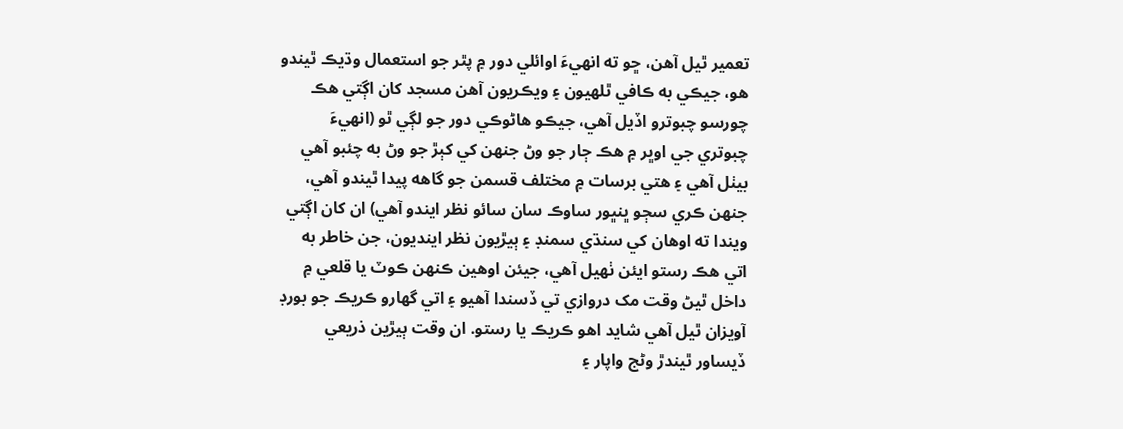تعمير ٿيل آهن، ڇو ته انهيءَ اوائلي دور ۾ پٿر جو استعمال وڌيڪ ٿيندو هو، جيڪي به ڪافي ٿلهيون ۽ ويڪريون آهن مسجد کان اڳتي هڪ چورسو چبوترو اڏيل آهي، جيڪو هاڻوڪي دور جو لڳي ٿو (انهيءَ چبوتري جي اوڀر ۾ هڪ ڄار جو وڻ جنهن کي کٻڙ جو وڻ به چئبو آهي بيٺل آهي ۽ هتي برسات ۾ مختلف قسمن جو گاهه پيدا ٿيندو آهي، جنهن ڪري سڄو ڀنڀور ساوڪ سان سائو نظر ايندو آهي) ان کان اڳتي ويندا ته اوهان کي سنڌي سمنڊ ۽ ٻيڙيون نظر اينديون، جن خاطر به اتي هڪ رستو ايئن ٺهيل آهي، جيئن اوهين ڪنهن ڪوٽ يا قلعي ۾ داخل ٿيڻ وقت مک دروازي تي ڏسندا آهيو ۽ اتي گهارو ڪريڪ جو بورڊ آويزان ٿيل آهي شايد اهو ڪريڪ يا رستو. ان وقت ٻيڙين ذريعي ڏيساور ٿيندڙ وڻج واپار ۽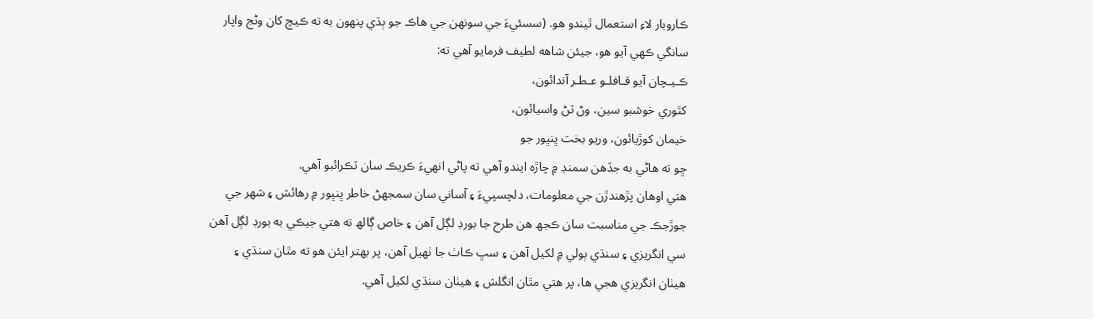ڪاروبار لاءِ استعمال ٿيندو هو. (سسئيءَ جي سونهن جي هاڪ جو ٻڌي پنهون به ته ڪيچ کان وڻج واپار سانگي ڪهي آيو هو، جيئن شاهه لطيف فرمايو آهي ته:
ڪـيـچان آيو قـافلـو عـطـر آندائون،
کٿوري خوشبو سين، وڻ ٽڻ واسيائون،
خيمان کوڙيائون، وريو بخت ڀنڀور جو
ڇو ته هاڻي به جڏهن سمنڊ ۾ چاڙه ايندو آهي ته پاڻي انهيءَ ڪريڪ سان ٽڪرائبو آهي.
هتي اوهان پڙهندڙن جي معلومات، دلچسپيءَ ۽ آساني سان سمجهڻ خاطر ڀنڀور ۾ رهائش ۽ شهر جي جوڙجڪ جي مناسبت سان ڪجھ هن طرح جا بورڊ لڳل آهن ۽ خاص ڳالھ ته هتي جيڪي به بورڊ لڳل آهن سي انگريزي ۽ سنڌي ٻولي ۾ لکيل آهن ۽ سڀ ڪاٺ جا ٺهيل آهن، پر بهتر ايئن هو ته مٿان سنڌي ۽ هيٺان انگريزي هجي ها، پر هتي مٿان انگلش ۽ هيٺان سنڌي لکيل آهي.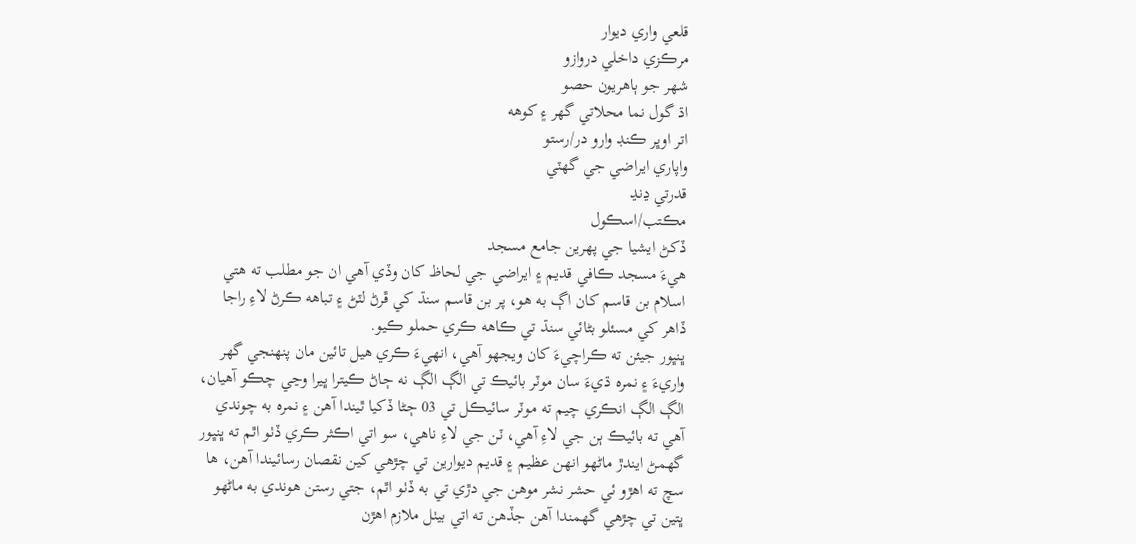قلعي واري ديوار
مرڪزي داخلي دروازو
شهر جو ٻاهريون حصو
اڌ گول نما محلاتي گهر ۽ کوهه
اتر اوڀر ڪنڊ وارو در/رستو
واپاري ايراضي جي گهٽي
قدرتي ڍنڍ
مڪتب/اسڪول
ڏکڻ ايشيا جي پهرين جامع مسجد
هيءَ مسجد ڪافي قديم ۽ ايراضي جي لحاظ کان وڏي آهي ان جو مطلب ته هتي اسلام بن قاسم کان اڳ به هو، پر بن قاسم سنڌ کي ڦرڻ لٽڻ ۽ تباهه ڪرڻ لاءِ راجا ڏاهر کي مسئلو بڻائي سنڌ تي ڪاهه ڪري حملو ڪيو.
ڀنڀور جيئن ته ڪراچيءَ کان ويجهو آهي، انهيءَ ڪري هيل تائين مان پنهنجي گهر واريءَ ۽ نمره ڌيءَ سان موٽر بائيڪ تي الڳ الڳ نه ڄاڻ ڪيترا ڀيرا وڃي چڪو آهيان، الڳ الڳ انڪري چيم ته موٽر سائيڪل تي 03 ڄڻا ڏکيا ٿيندا آهن ۽ نمره به چوندي آهي ته بائيڪ ٻن جي لاءِ آهي، ٽن جي لاءِ ناهي، سو اتي اڪثر ڪري ڏٺو اٿم ته ڀنڀور گهمڻ ايندڙ ماڻهو انهن عظيم ۽ قديم ديوارين تي چڙهي کين نقصان رسائيندا آهن، ها سچ ته اهڙو ئي حشر نشر موهن جي دڙي تي به ڏٺو اٿم، جتي رستن هوندي به ماڻهو ڀتين تي چڙهي گهمندا آهن جڏهن ته اتي بيٺل ملازم اهڙن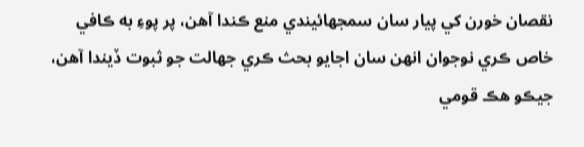نقصان خورن کي پيار سان سمجهائيندي منع ڪندا آهن، پر پوءِ به ڪافي خاص ڪري نوجوان انهن سان اجايو بحث ڪري جهالت جو ثبوت ڏيندا آهن، جيڪو هڪ قومي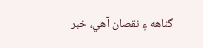گناهه ۽ نقصان آهي، خبر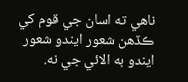ناهي ته اسان جي قوم کي ڪڏهن شعور ايندو شعور ايندو به الائي جي نه.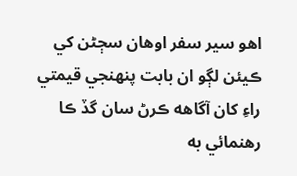اهو سير سفر اوهان سڄڻن کي ڪيئن لڳو ان بابت پنهنجي قيمتي راءِ کان آگاهه ڪرڻ سان گڏ ڪا رهنمائي به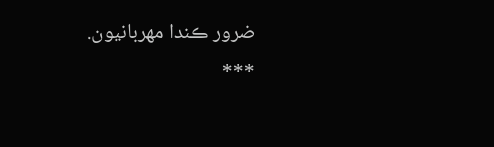ضرور ڪندا مهربانيون.
***